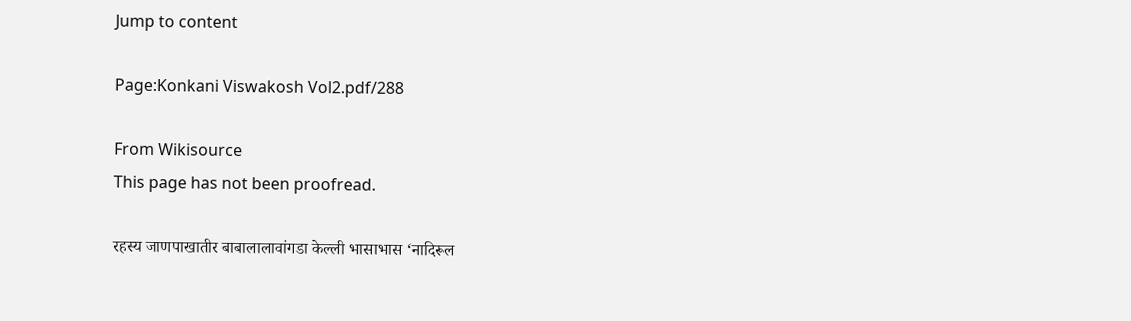Jump to content

Page:Konkani Viswakosh Vol2.pdf/288

From Wikisource
This page has not been proofread.

रहस्य जाणपाखातीर बाबालालावांगडा केल्ली भासाभास ‘नादिरूल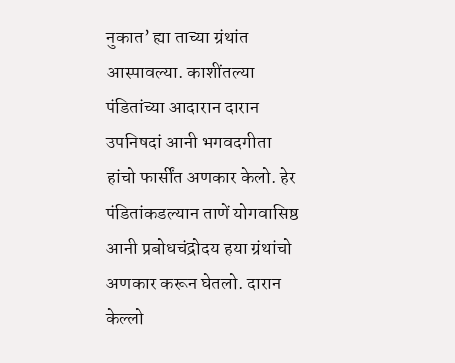नुकात’ ह्या ताच्या ग्रंथांत आस्पावल्या. काशींतल्या पंडितांच्या आदारान दारान उपनिषदां आनी भगवदगीता हांचो फार्सींत अणकार केलो. हेर पंडितांकडल्यान ताणें योगवासिष्ठ आनी प्रबोधचंद्रोदय हया ग्रंथांचो अणकार करून घेतलो. दारान केल्लो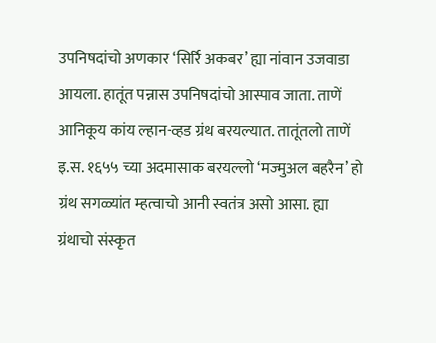उपनिषदांचो अणकार ‘सिर्रि अकबर’ ह्या नांवान उजवाडा आयला. हातूंत पन्नास उपनिषदांचो आस्पाव जाता. ताणें आनिकूय कांय ल्हान-व्हड ग्रंथ बरयल्यात. तातूंतलो ताणें इ.स. १६५५ च्या अदमासाक बरयल्लो ‘मज्मुअल बहरैन’ हो ग्रंथ सगळ्यांत म्हत्वाचो आनी स्वतंत्र असो आसा. ह्या ग्रंथाचो संस्कृत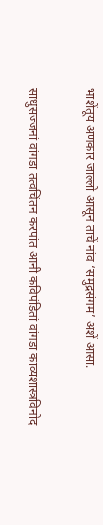भाशेंतूय अणकार जाल्लो आसून ताचें नांव ‘समुद्रसंगम’ अशें आसा.

साधुसज्जनां वांगडा तत्वचिंतन करपांत आनी कविपंडितां वांगडा काव्यशास्त्रविनोद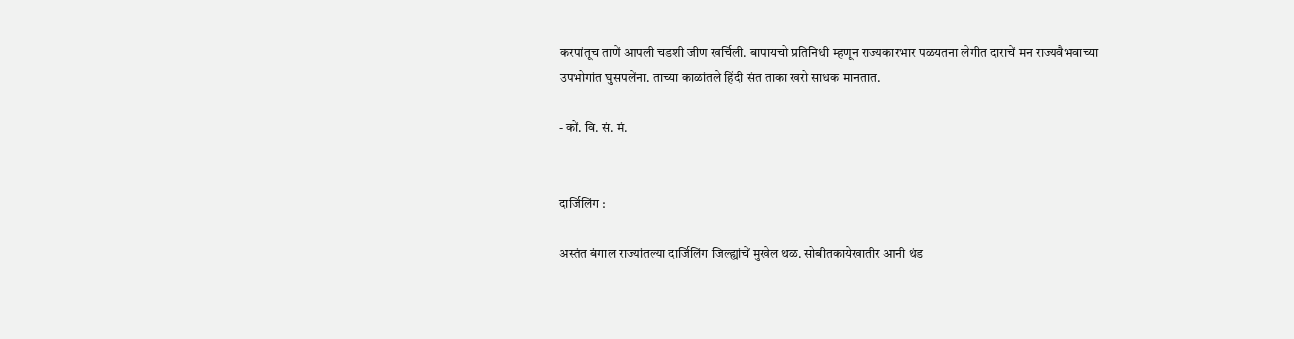करपांतूच ताणें आपली चडशी जीण खर्चिली. बापायचो प्रतिनिधी म्हणून राज्यकारभार पळयतना लेगीत दाराचें मन राज्यवैभवाच्या उपभोगांत घुसपलेंना. ताच्या काळांतले हिंदी संत ताका खरो साधक मानतात.

- कों. वि. सं. मं.


दार्जिलिंग :

अस्तंत बंगाल राज्यांतल्या दार्जिलिंग जिल्ह्यांचें मुखेल थळ. सोबीतकायेखातीर आनी थंड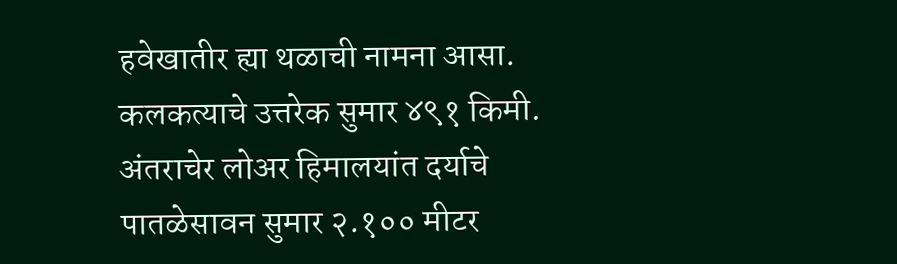हवेखातीर ह्या थळाची नामना आसा. कलकत्याचे उत्तरेक सुमार ४९१ किमी. अंतराचेर लोअर हिमालयांत दर्याचे पातळेसावन सुमार २.१०० मीटर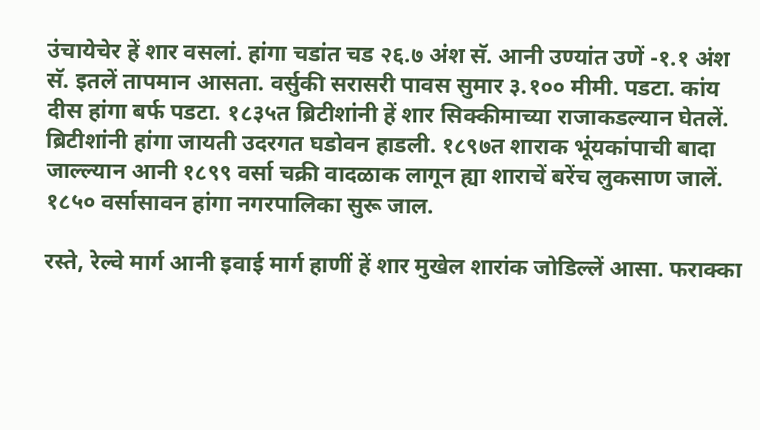उंचायेचेर हें शार वसलां. हांगा चडांत चड २६.७ अंश सॅ. आनी उण्यांत उणें -१.१ अंश सॅ. इतलें तापमान आसता. वर्सुकी सरासरी पावस सुमार ३.१०० मीमी. पडटा. कांय दीस हांगा बर्फ पडटा. १८३५त ब्रिटीशांनी हें शार सिक्कीमाच्या राजाकडल्यान घेतलें. ब्रिटीशांनी हांगा जायती उदरगत घडोवन हाडली. १८९७त शाराक भूंयकांपाची बादा जाल्ल्यान आनी १८९९ वर्सा चक्री वादळाक लागून ह्या शाराचें बरेंच लुकसाण जालें. १८५० वर्सासावन हांगा नगरपालिका सुरू जाल.

रस्ते, रेल्वे मार्ग आनी इवाई मार्ग हाणीं हें शार मुखेल शारांक जोडिल्लें आसा. फराक्का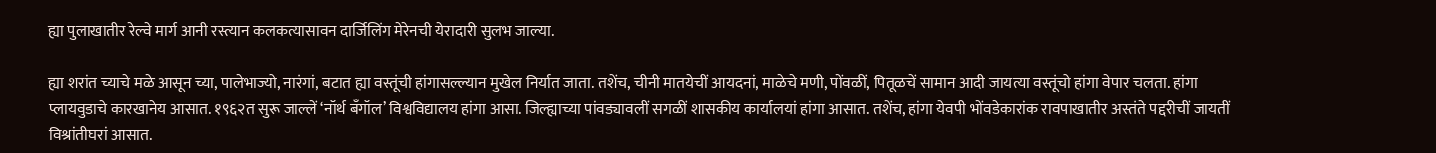ह्या पुलाखातीर रेल्वे मार्ग आनी रस्त्यान कलकत्यासावन दार्जिलिंग मेरेनची येरादारी सुलभ जाल्या.

ह्या शरांत च्याचे मळे आसून च्या, पालेभाज्यो, नारंगां, बटात ह्या वस्तूंची हांगासल्ल्यान मुखेल निर्यात जाता. तशेंच, चीनी मातयेचीं आयदनां, माळेचे मणी, पोंवळीं, पितूळचें सामान आदी जायत्या वस्तूंचो हांगा वेपार चलता. हांगा प्लायवुडाचे कारखानेय आसात. १९६२त सुरू जाल्लें ‘नॉर्थ बँगॉल’ विश्वविद्यालय हांगा आसा. जिल्ह्याच्या पांवड्यावलीं सगळीं शासकीय कार्यालयां हांगा आसात. तशेंच, हांगा येवपी भोंवडेकारांक रावपाखातीर अस्तंते पद्दरीचीं जायतीं विश्रांतीघरां आसात.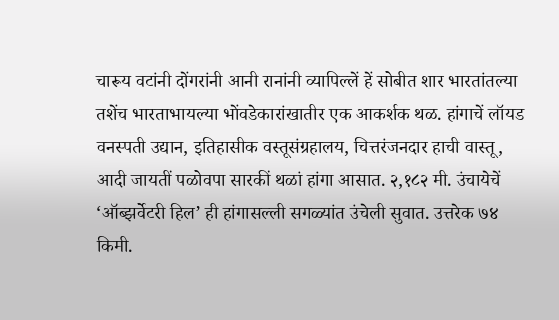चारूय वटांनी दोंगरांनी आनी रानांनी व्यापिल्लें हें सोबीत शार भारतांतल्या तशेंच भारताभायल्या भोंवडेकारांखातीर एक आकर्शक थळ. हांगाचें लॉयड वनस्पती उद्यान, इतिहासीक वस्तूसंग्रहालय, चित्तरंजनदार हाची वास्तू, आदी जायतीं पळोवपा सारकीं थळां हांगा आसात. २,१८२ मी. उंचायेचें ‘ऑब्झर्वेटरी हिल’ ही हांगासल्ली सगळ्यांत उंचेली सुवात. उत्तरेक ७४ किमी.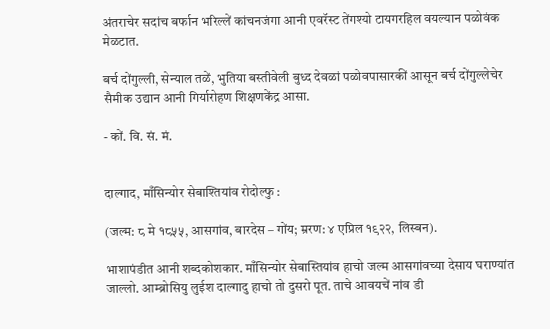अंतराचेर सदांच बर्फान भरिल्लें कांचनजंगा आनी एवरॅस्ट तेंगश्यो टायगरहिल वयल्यान पळोवंक मेळटात.

बर्च दोंगुल्ली, सेन्याल तळें, भुतिया बस्तीवेली बुध्द देवळां पळोवपासारकीं आसून बर्च दोंगुल्लेचेर सैमीक उद्यान आनी गिर्यारोहण शिक्षणकेंद्र आसा.

- कों. वि. सं. मं.


दाल्गाद, माँसिन्योर सेबाश्तियांव रोदोल्फु :

(जल्म: ८ मे १८५५, आसगांव, बारदेस – गोंय; म्ररण: ४ एप्रिल १९२२, लिस्बन).

भाशापंडीत आनी शब्दकोशकार. माँसिन्योर सेबास्तियांव हाचो जल्म आसगांवच्या देसाय घराण्यांत जाल्लो. आम्ब्रोसियु लुईश दाल्गादु हाचो तो दुसरो पूत. ताचे आवयचें नांव डी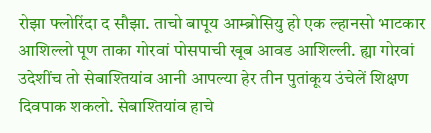रोझा फ्लोरिंदा द सौझा. ताचो बापूय आम्ब्रोसियु हो एक ल्हानसो भाटकार आशिल्लो पूण ताका गोरवां पोसपाची खूब आवड आशिल्ली. ह्या गोरवां उदेशींच तो सेबाश्तियांव आनी आपल्या हेर तीन पुतांकूय उंचेलें शिक्षण दिवपाक शकलो. सेबाश्तियांव हाचे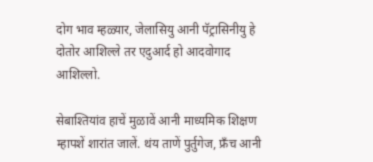दोग भाव म्हळ्यार, जेलासियु आनी पॅट्रासिनीयु हे दोतोर आशिल्ले तर एदुआर्द हो आदवोगाद आशिल्लो.

सेबाश्तियांव हाचें मुळावें आनी माध्यमिक शिक्षण म्हापशें शारांत जालें. थंय ताणें पुर्तुगेज, फ्रँच आनी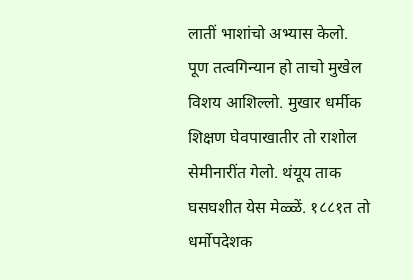लातीं भाशांचो अभ्यास केलो. पूण तत्वगिन्यान हो ताचो मुखेल विशय आशिल्लो. मुखार धर्मीक शिक्षण घेवपाखातीर तो राशोल सेमीनारींत गेलो. थंयूय ताक घसघशीत येस मेळ्ळें. १८८१त तो धर्मोपदेशक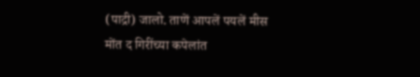(पाद्री) जालो. ताणें आपलें पयलें मीस मोंत द गिरींच्या कपेलांत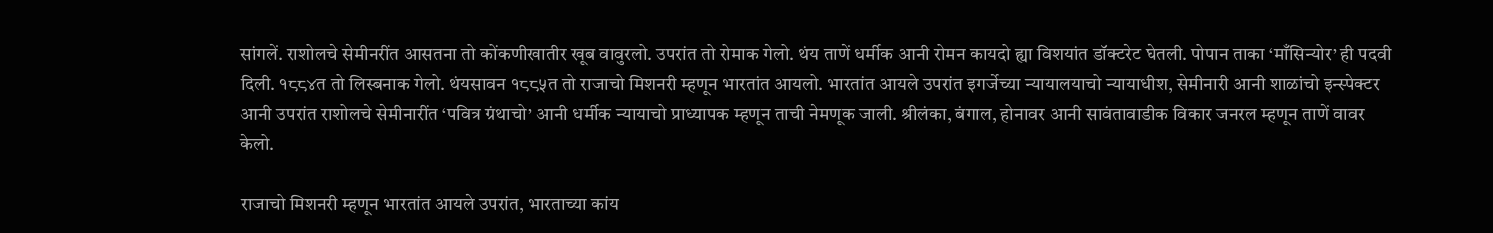सांगलें. राशोलचे सेमीनरींत आसतना तो कोंकणीखातीर खूब वावुरलो. उपरांत तो रोमाक गेलो. थंय ताणें धर्मीक आनी रोमन कायदो ह्या विशयांत डॉक्टरेट घेतली. पोपान ताका ‘माँसिन्योर’ ही पदवी दिली. १८८४त तो लिस्बनाक गेलो. थंयसावन १८८५त तो राजाचो मिशनरी म्हणून भारतांत आयलो. भारतांत आयले उपरांत इगर्जेच्या न्यायालयाचो न्यायाधीश, सेमीनारी आनी शाळांचो इन्स्पेक्टर आनी उपरांत राशोलचे सेमीनारींत ‘पवित्र ग्रंथाचो’ आनी धर्मीक न्यायाचो प्राध्यापक म्हणून ताची नेमणूक जाली. श्रीलंका, बंगाल, होनावर आनी सावंतावाडीक विकार जनरल म्हणून ताणें वावर केलो.

राजाचो मिशनरी म्हणून भारतांत आयले उपरांत, भारताच्या कांय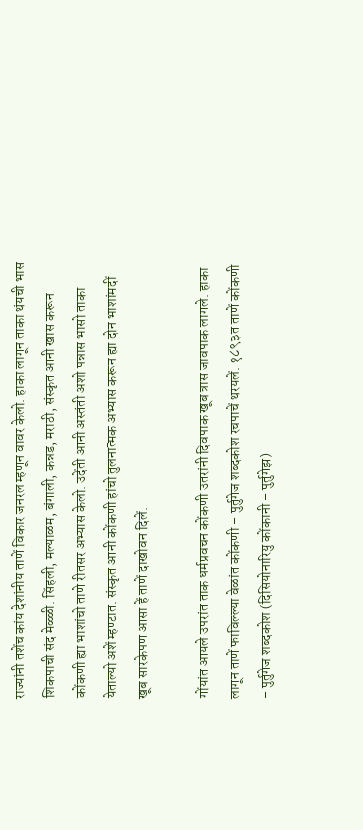राज्यांनी तशेंच कांय देशांनीय ताणें विकार जनरल म्हणून वावर केलो. हाका लागून ताका थंयची भास शिकपाची संद मेळ्ळी. सिंहली, मल्याळम, बंगाली, कन्नड, मराठी, संस्कृत आनी खास करून कोंकणी ह्या भाशांचो ताणे रीतसर अभ्यास केलो. उदेंती आनी अस्तंती अशो पन्नास भासो ताका येताल्यो अशें म्हण्टात. संस्कृत आनी कोंकणी हांचो तुलनात्मक अभ्यास करून ह्या दोन भाशांमदीं खूब सारकेपण आसा हें ताणें दाखोवन दिलें.

गोंयांत आयले उपरांत ताक धर्मप्रवचन कोंकणी उतरांनी दिवपाक खूब त्रास जावपाक लागले. हाका लागून ताणें फाविल्ल्या वेळांत कोंकणी – पुर्तुगेज शब्दकोश रचपाचें थरयलें. १८९३त ताणें कोंकणी – पुर्तुगेज शब्दकोश (दिसियोनारियु कोंकानी – पुर्तुगेझ)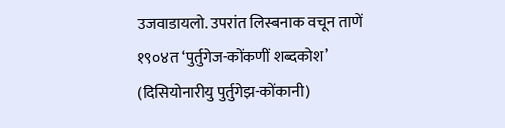उजवाडायलो. उपरांत लिस्बनाक वचून ताणें १९०४त ‘पुर्तुगेज-कोंकणीं शब्दकोश’ (दिसियोनारीयु पुर्तुगेझ-कोंकानी)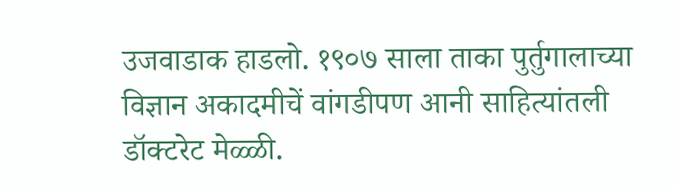उजवाडाक हाडलो. १९०७ साला ताका पुर्तुगालाच्या विज्ञान अकादमीचें वांगडीपण आनी साहित्यांतली डॉक्टरेट मेळ्ळी.